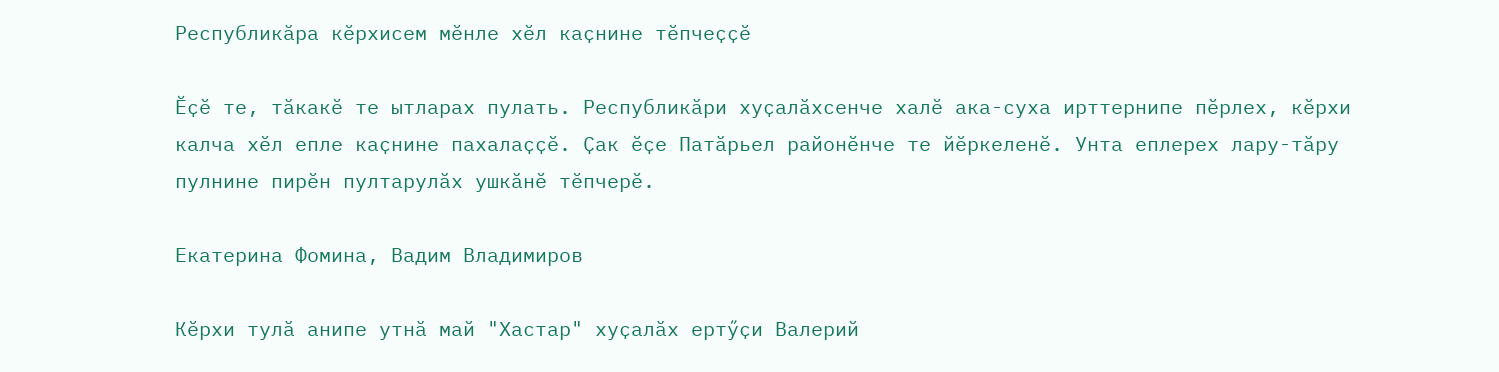Республикӑра кӗрхисем мӗнле хӗл каҫнине тӗпчеҫҫӗ

Ӗҫӗ те, тӑкакӗ те ытларах пулать. Республикӑри хуҫалӑхсенче халӗ ака-суха ирттернипе пӗрлех, кӗрхи калча хӗл епле каҫнине пахалаҫҫӗ. Ҫак ӗҫе Патӑрьел районӗнче те йӗркеленӗ. Унта еплерех лару-тӑру пулнине пирӗн пултарулӑх ушкӑнӗ тӗпчерӗ.

Екатерина Фомина, Вадим Владимиров

Кӗрхи тулӑ анипе утнӑ май "Хастар" хуҫалӑх ертӳҫи Валерий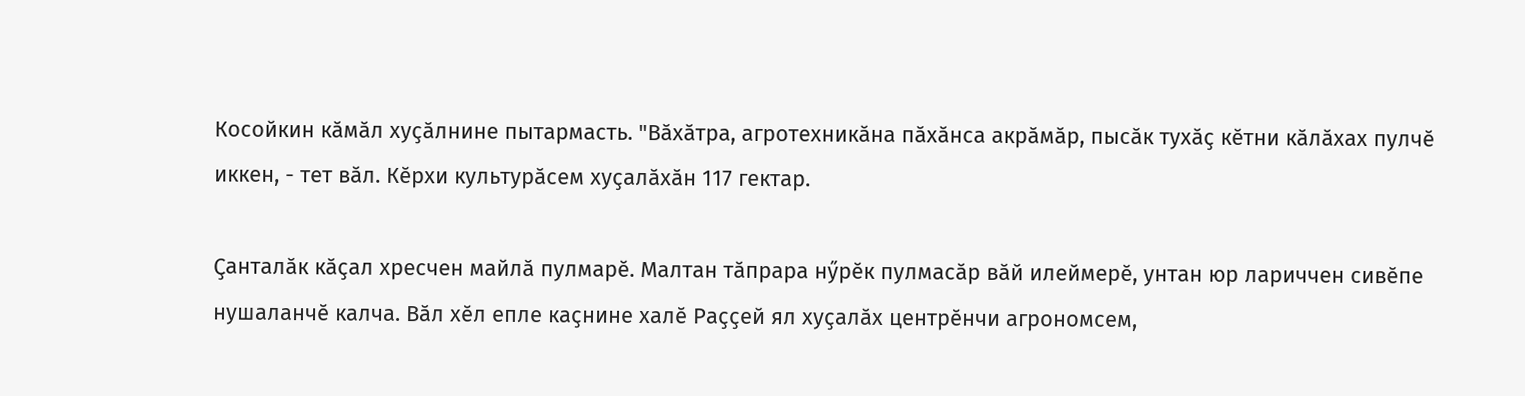Косойкин кӑмӑл хуҫӑлнине пытармасть. "Вӑхӑтра, агротехникӑна пӑхӑнса акрӑмӑр, пысӑк тухӑҫ кӗтни кӑлӑхах пулчӗ иккен, - тет вӑл. Кӗрхи культурӑсем хуҫалӑхӑн 117 гектар.

Ҫанталӑк кӑҫал хресчен майлӑ пулмарӗ. Малтан тӑпрара нӳрӗк пулмасӑр вӑй илеймерӗ, унтан юр лариччен сивӗпе нушаланчӗ калча. Вӑл хӗл епле каҫнине халӗ Раҫҫей ял хуҫалӑх центрӗнчи агрономсем,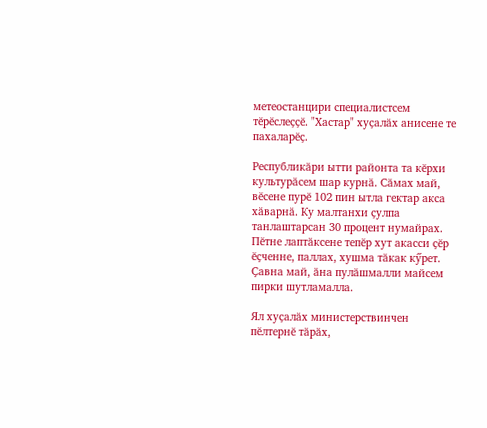метеостанцири специалистсем тӗрӗслеҫҫӗ. "Хастар" хуҫалӑх анисене те пахаларӗҫ.

Республикӑри ытти районта та кӗрхи культурӑсем шар курнӑ. Сӑмах май, вӗсене пурӗ 102 пин ытла гектар акса хӑварнӑ. Ку малтанхи ҫулпа танлаштарсан 30 процент нумайрах. Пӗтне лаптӑксене тепӗр хут акасси ҫӗр ӗҫченне, паллах, хушма тӑкак кӳрет. Ҫавна май, ӑна пулӑшмалли майсем пирки шутламалла.

Ял хуҫалӑх министерствинчен пӗлтернӗ тӑрӑх,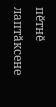пӗтнӗ лаптӑксене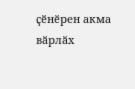ҫӗнӗрен акма вӑрлӑх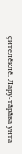ҫителӗклӗ. Лару-тӑрӑва унта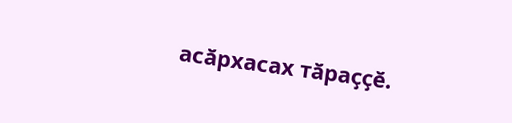асӑрхасах тӑраҫҫӗ.